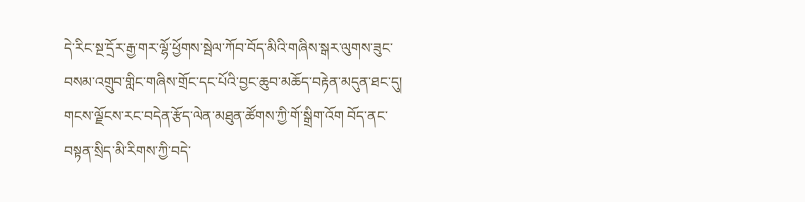དེ་རིང་སྔ་དྲོར་རྒྱ་གར་ལྷོ་ཕྱོགས་སྦེལ་ཀོབ་བོད་མིའི་གཞིས་སྒར་ལུགས་ཟུང་བསམ་འགྲུབ་གླིང་གཞིས་གྲོང་དང་པོའི་བྱང་ཆུབ་མཆོད་བརྟེན་མདུན་ཐང་དུ། གངས་ལྗོངས་རང་བདེན་རྩོད་ལེན་མཐུན་ཚོགས་ཀྱི་གོ་སྒྲིག་འོག བོད་ནང་བསྟན་སྲིད་མི་རིགས་ཀྱི་བདེ་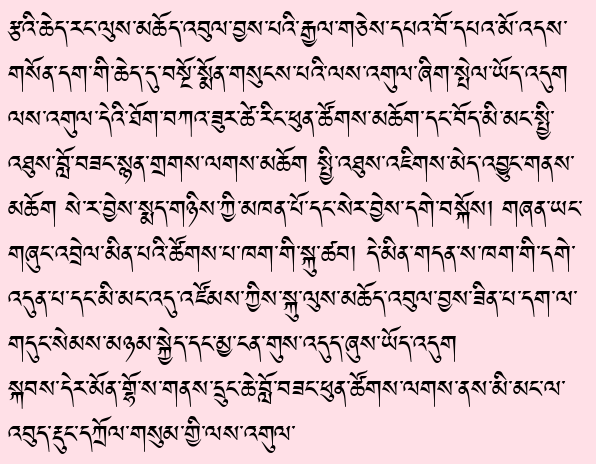རྩའི་ཆེད་རང་ལུས་མཆོད་འབུལ་བྱས་པའི་རྒྱལ་གཅེས་དཔའ་བོ་དཔའ་མོ་འདས་གསོན་དག་གི་ཆེད་དུ་བསྔོ་སྨོན་གསུངས་པའི་ལས་འགུལ་ཞིག་སྤེལ་ཡོད་འདུག
ལས་འགུལ་དེའི་ཐོག་བཀའ་ཟུར་ཚེ་རིང་ཕུན་ཚོགས་མཆོག་དང་བོད་མི་མང་སྤྱི་འཐུས་བློ་བཟང་སྙན་གྲགས་ལགས་མཆོག སྤྱི་འཐུས་འཇིགས་མེད་འབྱུང་གནས་མཆོག སེ་ར་བྱེས་སྨད་གཉིས་ཀྱི་མཁན་པོ་དང་སེར་བྱེས་དགེ་བསྐོས། གཞན་ཡང་གཞུང་འབྲེལ་མིན་པའི་ཚོགས་པ་ཁག་གི་སྐུ་ཚབ། དེ་མིན་གདན་ས་ཁག་གི་དགེ་འདུན་པ་དང་མི་མང་འདུ་འཛོམས་ཀྱིས་སྐུ་ལུས་མཆོད་འབུལ་བྱས་ཟིན་པ་དག་ལ་གདུང་སེམས་མཉམ་སྐྱེད་དང་མྱ་ངན་གུས་འདུད་ཞུས་ཡོད་འདུག
སྐབས་དེར་མོན་གྷོ་ས་གནས་དྲུང་ཆེ་བློ་བཟང་ཕུན་ཚོགས་ལགས་ནས་མི་མང་ལ་འབུད་རྡུང་དཀྲོལ་གསུམ་གྱི་ལས་འགུལ་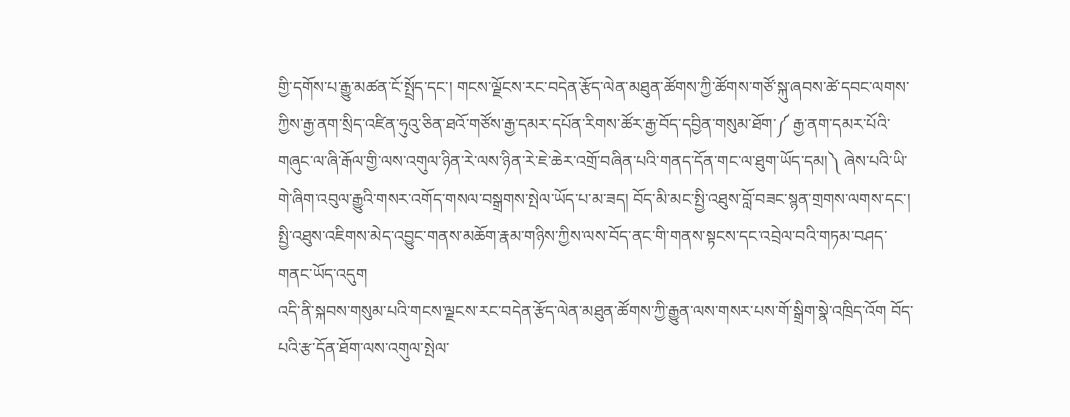གྱི་དགོས་པ་རྒྱུ་མཚན་ངོ་སྤྲོད་དང་། གངས་ལྗོངས་རང་བདེན་རྩོད་ལེན་མཐུན་ཚོགས་ཀྱི་ཚོགས་གཙོ་སྐུ་ཞབས་ཚེ་དབང་ལགས་ཀྱིས་རྒྱ་ནག་སྲིད་འཛིན་ཧུའུ་ཅིན་ཐའོ་གཙོས་རྒྱ་དམར་དཔོན་རིགས་ཚོར་རྒྱ་བོད་དབྱིན་གསུམ་ཐོག་༼ རྒྱ་ནག་དམར་པོའི་གཞུང་ལ་ཞི་རྒོལ་གྱི་ལས་འགུལ་ཉིན་རེ་ལས་ཉིན་རེ་ཇེ་ཆེར་འགྲོ་བཞིན་པའི་གནད་དོན་གང་ལ་ཐུག་ཡོད་དམ།༽ ཞེས་པའི་ཡི་གེ་ཞིག་འབུལ་རྒྱུའི་གསར་འགོད་གསལ་བསྒྲགས་སྤེལ་ཡོད་པ་མ་ཟད། བོད་མི་མང་སྤྱི་འཐུས་བློ་བཟང་སྙན་གྲགས་ལགས་དང་། སྤྱི་འཐུས་འཇིགས་མེད་འབྱུང་གནས་མཆོག་རྣམ་གཉིས་ཀྱིས་ལས་བོད་ནང་གི་གནས་སྟངས་དང་འབྲེལ་བའི་གཏམ་བཤད་གནང་ཡོད་འདུག
འདི་ནི་སྐབས་གསུམ་པའི་གངས་ལྗངས་རང་བདེན་རྩོད་ལེན་མཐུན་ཚོགས་ཀྱི་རྒྱུན་ལས་གསར་པས་གོ་སྒྲིག་སྣེ་འཁྲིད་འོག བོད་པའི་རྩ་དོན་ཐོག་ལས་འགུལ་སྤེལ་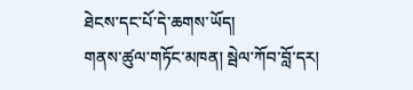ཐེངས་དང་པོ་དེ་ཆགས་ཡོད།
གནས་ཚུལ་གཏོང་མཁན། སྦེལ་ཀོབ་བློ་དར།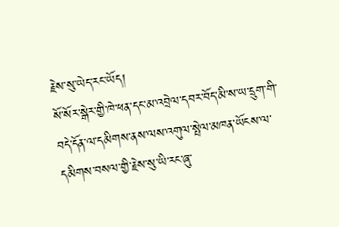རྗེས་སུ་ཡེད་རང་ཡོད།
སོ་སོར་སྒེར་གྱི་ཁེ་ཕན་དང་མ་འབྲེལ་དབར་བོད་མི་ས་ཡ་དྲུག་གི་བདེ་དོན་ལ་དམིགས་ནས་ལས་འགུལ་སྤེལ་མཁན་ཡོངས་ལ་དམིགས་བསལ་གྱི་རྗེས་སུ་ཡི་རང་ཞུ་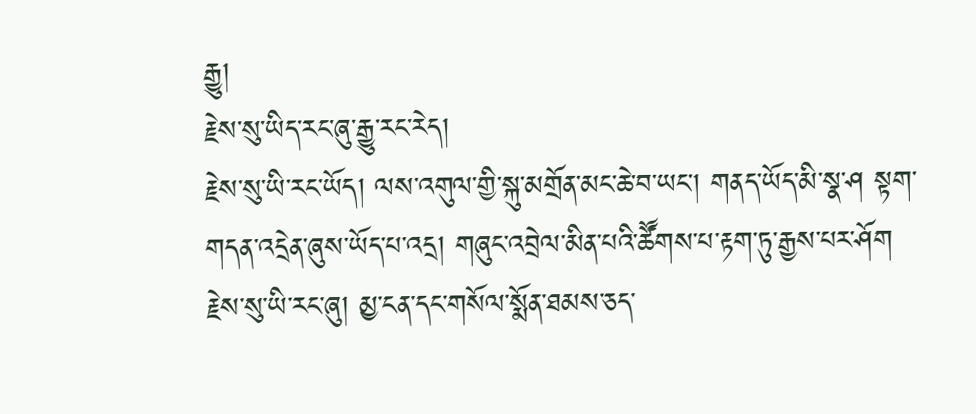རྒྱུ།
རྗེས་སུ་ཡིད་རང་ཞུ་རྒྱུ་རང་རེད།
རྗེས་སུ་ཡི་རང་ཡོད། ལས་འགུལ་གྱི་སྐུ་མགྲོན་མང་ཆེ་བ་ཡང་། གནད་ཡོད་མི་སྣ་ཤ སྟག་གདན་འདྲེན་ཞུས་ཡོད་པ་འདྲ། གཞུང་འབྲེལ་མིན་པའི་ཚཽགས་པ་རྟག་ཏུ་རྒྱས་པར་ཤོག
རྗེས་སུ་ཡི་རང་ཞུ། མྱ་ངན་དང་གསོལ་སྨོན་ཐམས་ཅད་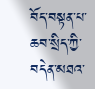བོད་བསྟན་པ་ཆབ་སྲིད་ཀྱི་བདེན་མཐའ་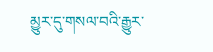མྱུར་དུ་གསལ་བའི་རྒྱུར་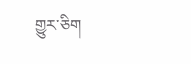གྱུར་ཅིག